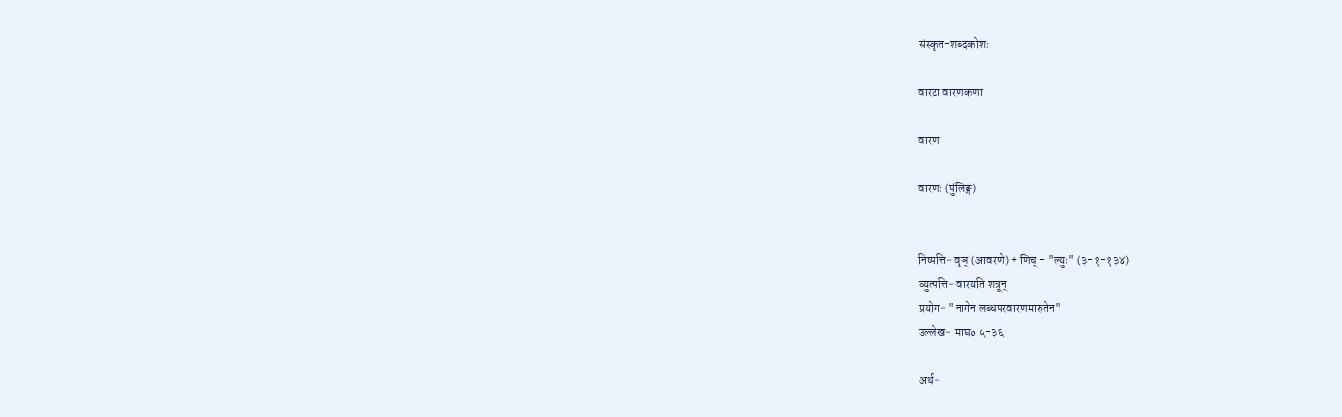संस्कृत-शब्दकोशः

वारटा वारणकणा

वारण

वारणः (पुंलिङ्ग)


निष्पत्ति− वृञ् (आवरणे) + णिच् - "ल्युः" (३-१-१३४)
व्युत्पत्ति− वारयति शत्रून्
प्रयोग− "नागेन लब्धपरवारणमारुतेन"
उल्लेख− माघ० ५-३६

अर्थ−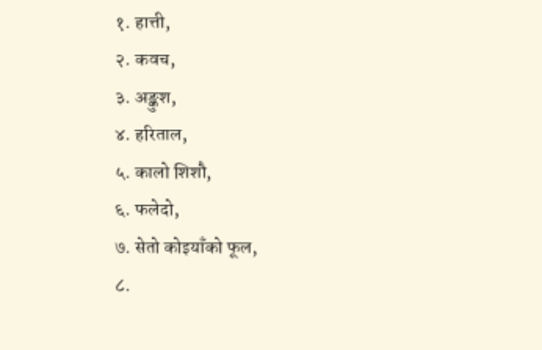१. हात्ती,
२. कवच,
३. अङ्कुश,
४. हरिताल,
५. कालो शिशौ,
६. फलेदो,
७. सेतो कोइयाँको फूल,
८.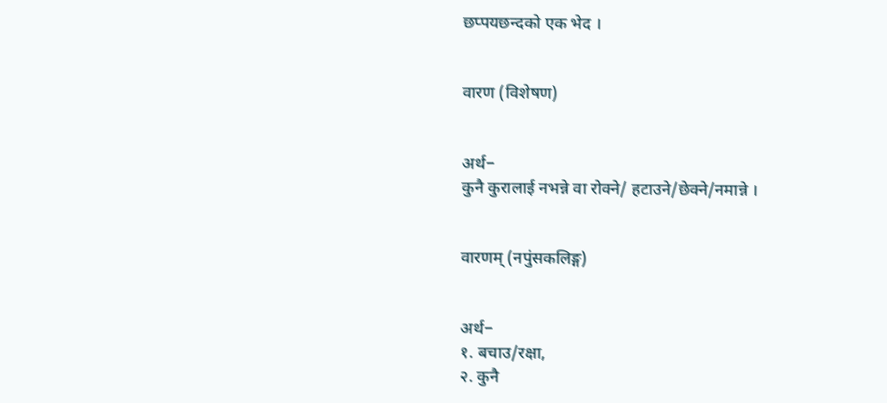छप्पयछन्दको एक भेद ।


वारण (विशेषण)


अर्थ−
कुनै कुरालाई नभन्ने वा रोक्ने/ हटाउने/छेक्ने/नमान्ने ।


वारणम् (नपुंसकलिङ्ग)


अर्थ−
१. बचाउ/रक्षा,
२. कुनै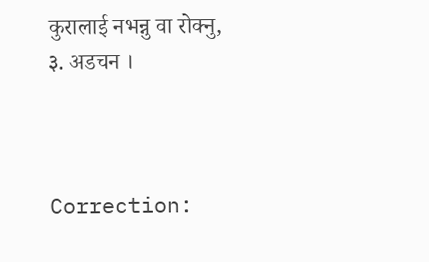कुरालाई नभन्नु वा रोक्नु,
३. अडचन ।



Correction: